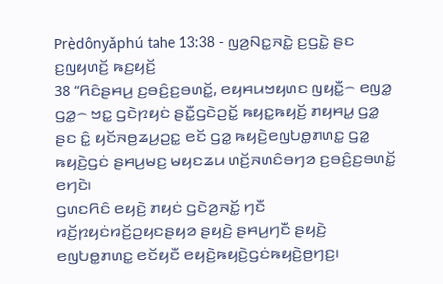Prè̤dônyǎphú tahe 13:38 - ꤜꤤ꤬ꤡꤢ꤭ꤏꤢꤧ꤭ ꤢ꤬ꤞꤢꤧ꤭ ꤔꤢ ꤢ꤬ꤜꤟꤛꤢꤩ꤬ ꤒꤢ꤬ꤟꤢꤩ꤬
38 “ꤖꤢꤨꤔꤌꤣ꤬ ꤢ꤬ꤋꤢꤨ꤬ꤢ꤬ꤋꤛꤢꤩ꤭, ꤕꤟꤌꤣꤠꤟꤛꤢ ꤜꤟꤢꤪ꤭꤮ ꤕꤜꤤ꤭ ꤞꤤ꤭꤮ ꤠꤢ꤭ ꤞꤢꤧꤐꤟꤢꤦ ꤔꤢꤪ꤭ꤞꤢꤧꤑꤢꤩ꤭ ꤒꤟꤢ꤭ꤒꤟꤢꤩ꤬ ꤊꤟꤌꤣ꤭ ꤞꤤ꤭ ꤔꤢ ꤢꤨ꤭ ꤟꤢꤩꤏꤥ꤬ꤘꤣ꤬ꤑꤢ꤭ ꤕꤢꤩ ꤞꤤ꤭ ꤒꤟꤢꤧ꤬ꤕꤜꤝꤥ꤭ꤊꤛꤢ꤭ ꤞꤤ꤭ ꤒꤟꤢꤧ꤬ꤞꤢꤦ ꤔꤌꤣ꤬ꤗꤢ꤬ ꤗꤟꤢꤘꤣ ꤛꤢꤩ꤬ꤏꤛꤢꤨꤋꤚꤤ ꤢ꤬ꤋꤢꤨ꤬ꤢ꤬ꤋꤛꤢꤩ꤭ ꤕꤚꤢꤧ꤯
ꤞꤛꤢꤖꤢꤨ ꤕꤟꤢꤧ꤬ ꤊꤟꤢꤦ ꤞꤢꤧꤤ꤬ꤏꤢꤩ꤭ ꤚꤢꤪ ꤙꤢꤩ꤬ꤐꤟꤢꤦꤙꤢꤩ꤬ꤑꤟꤢꤔꤟꤤ ꤔꤟꤢꤧ꤬ ꤔꤌꤣ꤬ꤚꤢꤪ ꤔꤟꤢꤧ꤬ ꤕꤜꤝꤥ꤭ꤊꤛꤢ꤭ ꤕꤢꤩꤟꤢꤪ ꤕꤟꤢꤧ꤬ꤒꤟꤢꤧ꤬ꤞꤢꤦꤒꤟꤢꤧ꤬ꤥ꤬ꤚꤢ꤬꤯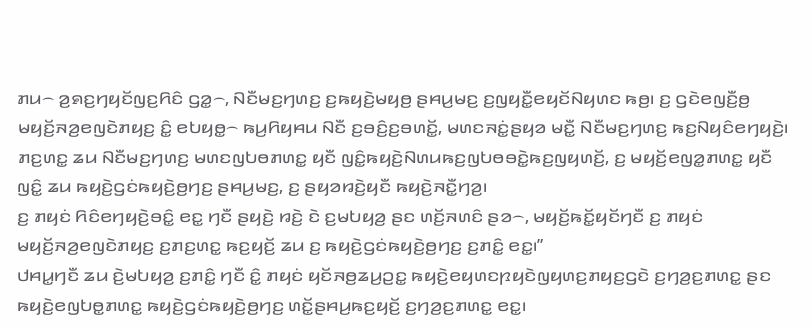ꤊꤣ꤮ ꤤ꤬ꤎꤢ꤬ꤚꤟꤢꤩꤜꤢ꤬ꤖꤢꤨ ꤞꤤ꤭꤮, ꤡꤢꤪꤗꤢ꤬ꤚꤛꤢ꤬ ꤢ꤬ꤒꤟꤢꤧ꤬ꤗꤟꤥ꤬ ꤔꤌꤣ꤬ꤗꤢ꤬ ꤢ꤬ꤜꤟꤢꤪ꤭ꤕꤟꤢꤩꤡꤟꤛꤢ ꤒꤥ꤬꤯ ꤢ꤬ ꤞꤢꤧꤕꤜꤢꤪ꤬ꤥ꤬ ꤗꤟꤢꤩ꤬ꤏꤤ꤬ꤕꤜꤢꤧꤊꤟꤢ꤬ ꤢꤨ꤭ ꤕꤝꤟꤥ꤭꤮ ꤒꤣ꤬ꤖꤟꤌꤣ ꤡꤢꤪ ꤢ꤬ꤋꤢꤨ꤬ꤢ꤬ꤋꤛꤢꤩ꤭, ꤗꤛꤢꤏꤢꤦ꤭ꤔꤟꤤ ꤗꤢꤪ꤭ ꤡꤢꤪꤗꤢ꤬ꤚꤛꤢ꤬ ꤒꤢ꤬ꤡꤟꤢꤨꤕꤚꤟꤢꤧ꤬꤯
ꤊꤢ꤬ꤛꤢ꤭ ꤘꤣ ꤡꤢꤪꤗꤢ꤬ꤚꤛꤢ꤬ ꤗꤛꤢꤜꤝꤥꤊꤛꤢ꤭ ꤟꤢꤪ ꤜꤢꤨ꤭ꤒꤟꤢꤧ꤬ꤡꤛꤣꤒꤢ꤬ꤜꤝꤥꤋꤢꤧ꤭ꤒꤢ꤬ꤜꤟꤛꤢꤩ꤬, ꤢ꤬ ꤗꤟꤢꤩ꤬ꤕꤜꤤ꤭ꤊꤛꤢ꤭ ꤟꤢꤪ ꤜꤢꤨ꤭ ꤘꤣ ꤒꤟꤢꤧ꤬ꤞꤢꤦꤒꤟꤢꤧ꤬ꤥ꤬ꤚꤢ꤬ ꤔꤌꤣ꤬ꤗꤢ꤬, ꤢ꤬ ꤔꤟꤤꤙꤢꤧ꤬ꤟꤢꤪ ꤒꤟꤢꤧ꤬ꤏꤢꤪ꤭ꤚꤤ꤬꤯
ꤢ꤬ ꤊꤟꤢꤦ ꤖꤢꤨꤕꤚꤟꤢꤧ꤬ꤋꤢꤨ꤭ ꤕꤢ꤭ ꤚꤢꤪ ꤔꤟꤢꤧ꤬ ꤙꤢꤧ꤬ ꤢꤧ ꤢ꤬ꤗꤝꤟꤤ꤬ ꤔꤢ ꤛꤢꤩ꤬ꤏꤛꤢꤨ ꤔꤤ꤮, ꤗꤟꤢꤩ꤬ꤒꤢꤩ꤭ꤟꤢꤩꤚꤢꤪ ꤢ꤬ ꤊꤟꤢꤦ ꤗꤟꤢꤩ꤬ꤏꤤ꤬ꤕꤜꤢꤧꤊꤟꤢ꤬ ꤢ꤬ꤊꤢ꤬ꤛꤢ꤭ ꤒꤢ꤬ꤟꤢꤩ꤬ ꤘꤣ ꤢ꤬ ꤒꤟꤢꤧ꤬ꤞꤢꤦꤒꤟꤢꤧ꤬ꤥ꤬ꤚꤢ꤬ ꤢ꤬ꤊꤢꤨ꤭ ꤕꤢ꤭꤯”
ꤓꤌꤣ꤭ꤚꤢꤪ ꤘꤣ ꤢꤧ꤬ꤗꤝꤟꤤ꤬ ꤢ꤬ꤊꤢꤨ꤭ ꤚꤢꤪ ꤢꤨ꤭ ꤊꤟꤢꤦ ꤟꤢꤩꤏꤥ꤬ꤘꤣ꤬ꤑꤢ꤭ ꤒꤟꤢꤧ꤬ꤕꤟꤛꤢꤐꤟꤢꤧꤜꤟꤛꤢ꤬ꤊꤟꤢ꤬ꤞꤢꤧ ꤢ꤬ꤚꤤ꤬ꤢ꤬ꤊꤛꤢ꤭ ꤔꤢ ꤒꤟꤢꤧ꤬ꤕꤜꤝꤥ꤭ꤊꤛꤢ꤭ ꤒꤟꤢꤧ꤬ꤞꤢꤦꤒꤟꤢꤧ꤬ꤥ꤬ꤚꤢ꤬ ꤛꤢꤩ꤭ꤔꤌꤣ꤬ꤒꤢ꤬ꤟꤢꤩ꤬ ꤢ꤬ꤚꤤ꤬ꤢ꤬ꤊꤛꤢ꤭ ꤕꤢ꤭꤯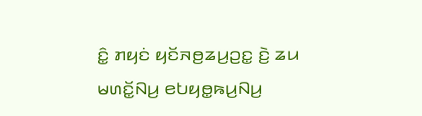ꤢꤨ꤭ ꤊꤟꤢꤦ ꤟꤢꤩꤏꤥ꤬ꤘꤣ꤬ꤑꤢ꤭ ꤢꤧ꤬ ꤘꤣ ꤗꤛꤢꤩ꤭ꤡꤣ꤬ ꤕꤝꤟꤥ꤭ꤒꤣ꤬ꤡꤣ꤬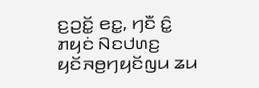ꤢ꤬ꤑꤢꤩ꤭ ꤕꤢ꤭, ꤚꤢꤪ ꤢꤨ꤭ ꤊꤟꤢꤦ ꤡꤢꤓꤛꤢ꤬ ꤟꤢꤩꤏꤥ꤬ꤚꤟꤢꤩꤜꤣ ꤘꤣ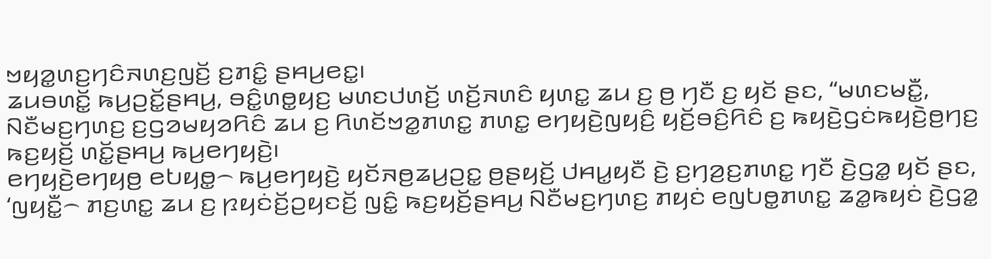ꤠꤟꤤ꤭ꤛꤢ꤬ꤚꤢꤨꤏꤛꤢ꤬ꤜꤢꤩ꤬ ꤢ꤬ꤊꤢꤨ꤭ ꤔꤌꤣ꤬ꤕꤢ꤭꤯
ꤘꤣꤋꤛꤢꤩ꤭ ꤒꤣ꤬ꤑꤢꤩ꤭ꤔꤌꤣ꤬, ꤋꤢꤨ꤭ꤛꤥ꤭ꤟꤢ꤬ ꤗꤛꤢꤓꤛꤢꤩ꤬ ꤛꤢꤩ꤬ꤏꤛꤢꤨ ꤟꤛꤢ꤭ ꤘꤣ ꤢ꤬ ꤥ꤬ ꤚꤢꤪ ꤢ꤬ ꤟꤢꤩ ꤔꤢ, “ꤗꤛꤢꤗꤢꤪ꤭, ꤡꤢꤪꤗꤢ꤬ꤚꤛꤢ꤬ ꤢ꤬ꤞꤤꤗꤟꤤꤖꤢꤨ ꤘꤣ ꤢ꤬ ꤖꤛꤢꤩꤠꤤ꤭ꤊꤛꤢ꤭ ꤊꤛꤢ꤭ ꤕꤚꤟꤢꤧ꤬ꤜꤟꤢꤨ꤬ ꤟꤢꤩ꤬ꤋꤢꤨ꤬ꤖꤢꤨ ꤢ꤬ ꤒꤟꤢꤧ꤬ꤞꤢꤦꤒꤟꤢꤧ꤬ꤥ꤬ꤚꤢ꤬ ꤒꤢ꤬ꤟꤢꤩ꤬ ꤛꤢꤩ꤭ꤔꤌꤣ꤬ ꤒꤣ꤬ꤕꤚꤟꤢꤧ꤬꤯
ꤕꤚꤟꤢꤧ꤬ꤕꤚꤟꤥ꤬ ꤕꤝꤟꤥ꤭꤮ ꤒꤣ꤬ꤕꤚꤟꤢꤧ꤬ ꤟꤢꤩꤏꤥ꤬ꤘꤣ꤬ꤑꤢ꤭ ꤥ꤬ꤔꤟꤢꤩ꤬ ꤓꤌꤣ꤭ꤟꤢꤪ ꤢꤧ꤬ ꤢ꤬ꤚꤤ꤬ꤢ꤬ꤊꤛꤢ꤭ ꤚꤢꤪ ꤢꤧ꤬ꤞꤤ꤭ ꤟꤢꤩ ꤔꤢ, ‘ꤜꤟꤢꤪ꤭꤮ ꤊꤢ꤬ꤛꤢ꤭ ꤘꤣ ꤢ꤬ ꤐꤟꤢꤦꤢꤩ꤬ꤑꤟꤢꤢꤩ꤬ ꤜꤢꤨ꤭ ꤒꤢ꤬ꤟꤢꤩ꤬ꤔꤌꤣ꤬ ꤡꤢꤪꤗꤢ꤬ꤚꤛꤢ꤬ ꤊꤟꤢꤦ ꤕꤜꤝꤥ꤭ꤊꤛꤢ꤭ ꤘꤤ꤭ꤒꤟꤢꤦ ꤢꤧ꤬ꤞꤤ꤭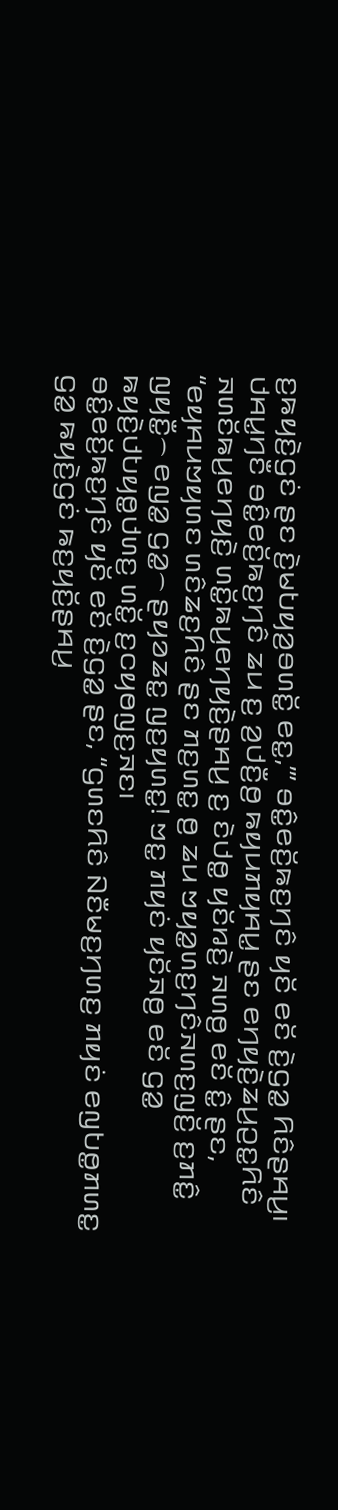ꤢ꤬ꤒꤟꤢꤧ꤬ꤞꤢꤦ ꤔꤢ ꤢꤧ꤬ꤗꤝꤟꤤ꤬ꤋꤛꤢꤩ꤭ ꤕꤢ꤭,’” ꤋꤢꤨ꤭ꤕꤢꤩ꤬ꤒꤢ꤬ꤚꤢꤨ ꤟꤢꤩ ꤕꤢꤩ ꤢꤧ꤬ꤞꤤ꤭ ꤖꤢꤨꤔꤌꤣ꤬꤯
ꤓꤌꤣ꤭ꤚꤢꤪ ꤋꤢꤨ꤭ꤕꤢꤩ꤬ꤒꤢ꤬ꤚꤢꤨ ꤘꤣ ꤢ꤬ ꤤ꤬ꤓꤢꤪ꤬ꤥ꤬ ꤒꤟꤣꤊꤟꤌꤣ꤭ ꤔꤢ ꤕꤚꤟꤢꤧ꤬ꤘꤣ꤬ꤑꤢ꤭ꤖꤢꤨ ꤏꤛꤢꤩꤒꤣ꤬ꤕꤚꤟꤢꤧ꤬ ꤛꤢꤩ꤭ꤒꤣ꤬ꤕꤚꤟꤢꤧ꤬ꤔꤌꤣ꤬ ꤢ꤬ ꤢꤧꤓꤥ꤭ ꤟꤢꤩꤙꤢꤧ꤬ ꤏꤛꤥ꤬ ꤕꤢꤩ ꤢꤨ꤭ ꤔꤢ, “ꤕꤟꤌꤣꤠꤟꤛꤢ ꤛꤢꤨꤘꤢ꤬ꤖꤢꤨ ꤔꤢ ꤊꤢ꤬ꤛꤢ꤭ ꤥ꤬ ꤘꤣ ꤠꤟꤤ꤭ꤛꤢ꤬ꤚꤢꤨꤏꤛꤢ꤬ꤜꤢꤩ꤬ ꤢ꤬ꤊꤢꤨ꤭ ꤜꤟꤢꤪ꤭꤮ ꤕꤜꤤ꤭ ꤞꤤ꤭꤮ ꤔꤟꤤꤘꤢ꤭ ꤜꤢ꤬ꤟꤛꤢ꤭! ꤠꤢ꤭ ꤊꤟꤢꤦ ꤟꤢꤩꤏꤥ꤬ ꤕꤢꤩ ꤞꤤ꤭ ꤒꤟꤢꤧ꤬ꤓꤝꤟꤥ꤭ꤓꤛꤢ꤬ ꤛꤢꤩ꤭ ꤢ꤬ꤍꤟꤥꤜꤢ꤬ꤏꤢ꤯
ꤋꤢꤨ꤭ꤕꤢꤩ꤬ꤒꤢ꤬ꤚꤢꤨ ꤟꤢꤩ ꤕꤢꤩ ꤢꤧ꤬ꤞꤤ꤭ ꤔꤢ, “ꤞꤛꤢꤖꤢꤨ ꤡꤢꤪꤗꤢ꤬ꤚꤛꤢ꤬ ꤊꤟꤢꤦ ꤕꤜꤝꤥ꤭ꤊꤛꤢ꤭ ꤞꤤ꤭ ꤒꤟꤢꤧ꤬ꤞꤢꤦ ꤒꤢ꤬ꤟꤢꤩ꤬ꤔꤌꤣ꤬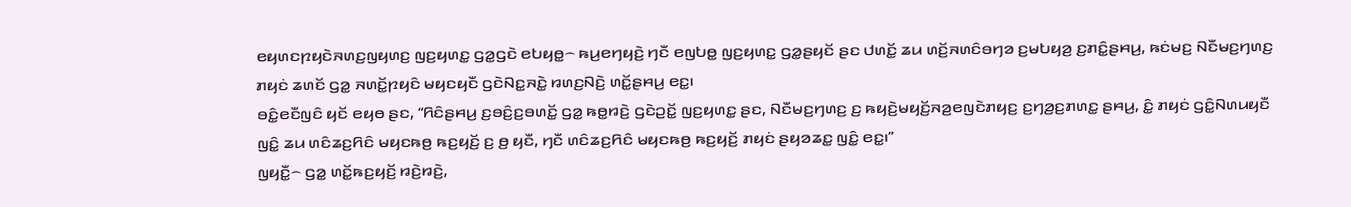ꤕꤟꤛꤢꤐꤟꤢꤧꤏꤛꤢ꤬ꤜꤟꤛꤢ꤬ ꤜꤢ꤬ꤟꤛꤢ꤭ ꤞꤤ꤭ꤞꤢꤧ ꤕꤝꤟꤥ꤭꤮ ꤒꤣ꤬ꤕꤚꤟꤢꤧ꤬ ꤚꤢꤪ ꤕꤜꤝꤥ꤭ ꤜꤢ꤬ꤟꤛꤢ꤭ ꤞꤤ꤭ꤔꤟꤢꤩ ꤔꤢ ꤓꤛꤢꤩ꤭ ꤘꤣ ꤛꤢꤩ꤬ꤏꤛꤢꤨꤋꤚꤤ ꤢ꤬ꤗꤝꤟꤤ꤬ ꤢ꤬ꤊꤢꤨ꤭ꤔꤌꤣ꤬, ꤒꤢꤦꤗꤢ꤬ ꤡꤢꤪꤗꤢ꤬ꤚꤛꤢ꤬ ꤊꤟꤢꤦ ꤘꤛꤢꤩ ꤞꤤ꤭ ꤏꤛꤢꤩ꤭ꤐꤟꤢꤨ ꤗꤟꤢꤟꤢꤪ ꤞꤢꤧꤡꤢ꤭ꤏꤢꤧ꤭ ꤙꤛꤢ꤬ꤡꤢꤧ꤬ ꤛꤢꤩ꤭ꤔꤌꤣ꤬ ꤕꤢ꤭꤯
ꤋꤢꤨ꤭ꤕꤢꤪꤜꤢꤨ ꤟꤢꤩ ꤕꤟꤥ ꤔꤢ, “ꤖꤢꤨꤔꤌꤣ꤬ ꤢ꤬ꤋꤢꤨ꤬ꤢ꤬ꤋꤛꤢꤩ꤭ ꤞꤤ꤭ ꤒꤥ꤭ꤙꤢꤧ꤬ ꤞꤢꤧꤑꤢꤩ꤭ ꤜꤢ꤬ꤟꤛꤢ꤭ ꤔꤢ, ꤡꤢꤪꤗꤢ꤬ꤚꤛꤢ꤬ ꤢ꤬ ꤒꤟꤢꤧ꤬ꤗꤟꤢꤩ꤬ꤏꤤ꤬ꤕꤜꤢꤧꤊꤟꤢ꤬ ꤢ꤬ꤚꤤ꤬ꤢ꤬ꤊꤛꤢ꤭ ꤔꤌꤣ꤬, ꤢꤨ꤭ ꤊꤟꤢꤦ ꤞꤢꤨ꤭ꤡꤛꤣꤟꤢꤪ ꤜꤢꤨ꤭ ꤘꤣ ꤛꤢꤨꤘꤢ꤬ꤖꤢꤨ ꤗꤟꤢꤒꤥ꤬ ꤒꤢ꤬ꤟꤢꤩ꤬ ꤢ꤬ ꤥ꤬ ꤟꤢꤪ, ꤚꤢꤪ ꤛꤢꤨꤘꤢ꤬ꤖꤢꤨ ꤗꤟꤢꤒꤥ꤬ ꤒꤢ꤬ꤟꤢꤩ꤬ ꤊꤟꤢꤦ ꤔꤟꤤꤘꤢ꤭ ꤜꤢꤨ꤭ ꤕꤢ꤭꤯”
ꤜꤟꤢꤪ꤭꤮ ꤞꤤ꤭ ꤛꤢꤩ꤭ꤒꤢ꤬ꤟꤢꤩ꤬ ꤙꤢꤧ꤬ꤙꤢꤧ꤬,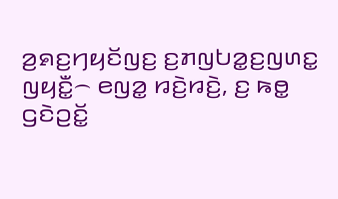ꤤ꤬ꤎꤢ꤬ꤚꤟꤢꤩꤜꤢ꤬ ꤢ꤬ꤊꤜꤝꤤ꤭ꤢ꤬ꤜꤛꤢ꤭ ꤜꤟꤢꤪ꤭꤮ ꤕꤜꤤ꤭ ꤙꤢꤧ꤬ꤙꤢꤧ꤬, ꤢ꤬ ꤒꤥ꤭ ꤞꤢꤧꤑꤢꤩ꤭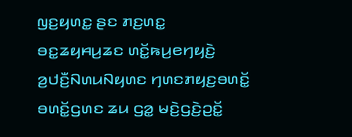ꤜꤢ꤬ꤟꤛꤢ꤭ ꤔꤢ ꤊꤢ꤬ꤛꤢ꤭ ꤋꤢ꤭ꤘꤟꤌꤣ꤬ꤘꤢ ꤛꤢꤩ꤭ꤒꤣ꤬ꤕꤚꤟꤢꤧ꤬ ꤤ꤬ꤓꤢꤪ꤬ꤡꤛꤣꤡꤟꤛꤢ ꤚꤛꤢꤊꤟꤢ꤬ꤋꤛꤢꤩ꤭ ꤋꤛꤢꤩ꤭ꤞꤛꤢ ꤘꤣ ꤞꤤ꤭ ꤗꤢꤧ꤬ꤞꤢꤧ꤬ꤑꤢꤩ꤭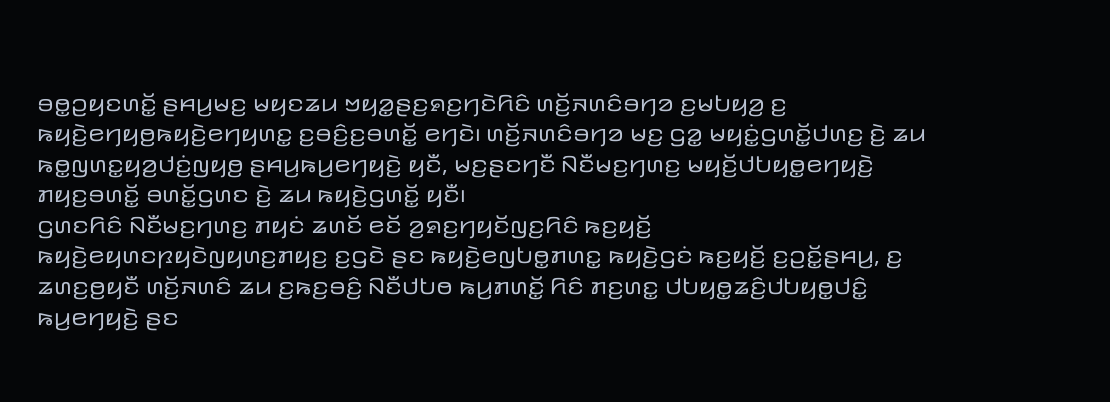ꤋꤥ꤭ꤑꤟꤢꤛꤢꤩ꤭ ꤔꤌꤣ꤬ꤗꤢ꤬ ꤗꤟꤢꤘꤣ ꤠꤟꤤ꤭ꤔꤢ꤬ꤎꤢ꤬ꤚꤢꤧꤖꤢꤨ ꤛꤢꤩ꤬ꤏꤛꤢꤨꤋꤚꤤ ꤢ꤬ꤗꤝꤟꤤ꤬ ꤢ꤬ ꤒꤟꤢꤧ꤬ꤕꤚꤟꤥ꤬ꤒꤟꤢꤧ꤬ꤕꤚꤟꤛꤢ꤭ ꤢ꤬ꤋꤢꤨ꤬ꤢ꤬ꤋꤛꤢꤩ꤭ ꤕꤚꤢꤧ꤯ ꤛꤢꤩ꤬ꤏꤛꤢꤨꤋꤚꤤ ꤗꤢ꤬ ꤞꤤ꤭ ꤗꤟꤢꤦ꤭ꤞꤛꤢꤩ꤭ꤓꤛꤢ꤬ ꤢꤧ꤬ ꤘꤣ ꤒꤥ꤭ꤜꤛꤢ꤭ꤟꤤ꤬ꤓꤢꤦ꤬ꤜꤟꤥ꤬ ꤔꤌꤣ꤬ꤒꤣ꤬ꤕꤚꤟꤢꤧ꤬ ꤟꤢꤪ, ꤗꤢ꤬ꤔꤢꤚꤢꤪ ꤡꤢꤪꤗꤢ꤬ꤚꤛꤢ꤬ ꤗꤟꤢꤩ꤬ꤓꤝꤟꤥ꤭ꤕꤚꤟꤢꤧ꤬ ꤊꤟꤢ꤬ꤋꤛꤢꤩ꤭ ꤋꤛꤢꤩ꤭ꤞꤛꤢ ꤢꤧ꤬ ꤘꤣ ꤒꤟꤢꤧ꤬ꤞꤛꤢꤩ꤭ ꤟꤢꤪ꤯
ꤞꤛꤢꤖꤢꤨ ꤡꤢꤪꤗꤢ꤬ꤚꤛꤢ꤬ ꤊꤟꤢꤦ ꤘꤛꤢꤩ ꤕꤢꤩ ꤤ꤬ꤎꤢ꤬ꤚꤟꤢꤩꤜꤢ꤬ꤖꤢꤨ ꤒꤢ꤬ꤟꤢꤩ꤬ ꤒꤟꤢꤧ꤬ꤕꤟꤛꤢꤐꤟꤢꤧꤜꤟꤛꤢ꤬ꤊꤟꤢ꤬ ꤢ꤬ꤞꤢꤧ ꤔꤢ ꤒꤟꤢꤧ꤬ꤕꤜꤝꤥ꤭ꤊꤛꤢ꤭ ꤒꤟꤢꤧ꤬ꤞꤢꤦ ꤒꤢ꤬ꤟꤢꤩ꤬ ꤢ꤬ꤑꤢꤩ꤭ꤔꤌꤣ꤬, ꤢ꤬ ꤘꤛꤢ꤬ꤥ꤬ꤟꤢꤪ ꤛꤢꤩ꤬ꤏꤛꤢꤨ ꤘꤣ ꤢ꤬ꤒꤢ꤬ꤋꤢꤨ꤬ ꤡꤢꤪꤓꤝꤥ ꤒꤣ꤬ꤊꤛꤢꤩ꤭ ꤖꤢꤨ ꤊꤢ꤬ꤛꤢ꤭ ꤓꤝꤟꤥ꤭ꤘꤢꤨ꤬ꤓꤝꤟꤥ꤭ꤓꤢꤨ꤭ ꤒꤣ꤬ꤕꤚꤟꤢꤧ꤬ ꤔꤢ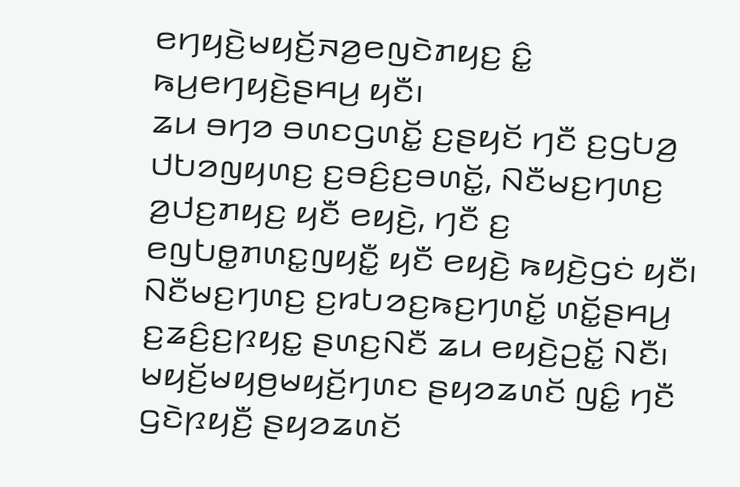ꤕꤚꤟꤢꤧ꤬ꤗꤟꤢꤩ꤬ꤏꤤ꤬ꤕꤜꤢꤧꤊꤟꤢ꤬ ꤢꤨ꤭ ꤒꤣ꤬ꤕꤚꤟꤢꤧ꤬ꤔꤌꤣ꤬ ꤟꤢꤪ꤯
ꤘꤣ ꤋꤚꤤ ꤋꤛꤢꤞꤛꤢꤩ꤭ ꤢ꤬ꤔꤟꤢꤩ ꤚꤢꤪ ꤢ꤬ꤞꤝꤤ꤬ ꤓꤝꤤꤜꤟꤛꤢ꤬ ꤢ꤬ꤋꤢꤨ꤬ꤢ꤬ꤋꤛꤢꤩ꤭, ꤡꤢꤪꤗꤢ꤬ꤚꤛꤢ꤬ ꤤ꤬ꤓꤢ꤬ꤊꤟꤢ꤬ ꤟꤢꤪ ꤕꤟꤢꤧ꤬, ꤚꤢꤪ ꤢ꤬ ꤕꤜꤝꤥ꤭ꤊꤛꤢ꤭ꤜꤟꤢꤪ꤭ ꤟꤢꤪ ꤕꤟꤢꤧ꤬ ꤒꤟꤢꤧ꤬ꤞꤢꤦ ꤟꤢꤪ꤯ ꤡꤢꤪꤗꤢ꤬ꤚꤛꤢ꤬ ꤢ꤬ꤙꤝꤤꤢ꤬ꤒꤢ꤬ꤚꤛꤢꤩ꤭ ꤛꤢꤩ꤭ꤔꤌꤣ꤬ ꤢ꤬ꤘꤢꤨ꤬ꤢ꤬ꤐꤟꤢ꤭ ꤔꤛꤢ꤬ꤡꤢꤪ ꤘꤣ ꤕꤟꤢꤧ꤬ꤑꤢꤩ꤭ ꤡꤢꤪ꤯
ꤗꤟꤢꤩ꤬ꤗꤟꤥ꤬ꤗꤟꤢꤩ꤬ꤚꤛꤢ ꤔꤟꤤꤘꤛꤢꤩ ꤜꤢꤨ꤭ ꤚꤢꤪ ꤞꤢꤧꤐꤟꤢꤪ꤬ ꤔꤟꤤꤘꤛꤢꤩ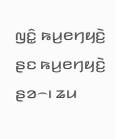ꤜꤢꤨ꤭ ꤒꤣ꤬ꤕꤚꤟꤢꤧ꤬ ꤔꤢ ꤒꤣ꤬ꤕꤚꤟꤢꤧ꤬ ꤔꤤ꤮꤯ ꤘꤣ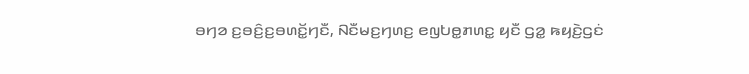ꤋꤚꤤ ꤢ꤬ꤋꤢꤨ꤬ꤢ꤬ꤋꤛꤢꤩ꤭ꤚꤢꤪ, ꤡꤢꤪꤗꤢ꤬ꤚꤛꤢ꤬ ꤕꤜꤝꤥ꤭ꤊꤛꤢ꤭ ꤟꤢꤪ ꤞꤤ꤭ ꤒꤟꤢꤧ꤬ꤞꤢꤦ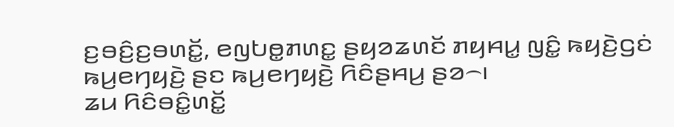ꤢ꤬ꤋꤢꤨ꤬ꤢ꤬ꤋꤛꤢꤩ꤭, ꤕꤜꤝꤥ꤭ꤊꤛꤢ꤭ ꤔꤟꤤꤘꤛꤢꤩ ꤊꤟꤌꤣ꤭ ꤜꤢꤨ꤭ ꤒꤟꤢꤧ꤬ꤞꤢꤦ ꤒꤣ꤬ꤕꤚꤟꤢꤧ꤬ ꤔꤢ ꤒꤣ꤬ꤕꤚꤟꤢꤧ꤬ ꤖꤢꤨꤔꤌꤣ꤬ ꤔꤤ꤮꤯
ꤘꤣ ꤖꤢꤨꤋꤢꤨ꤭ꤛꤢꤩ꤭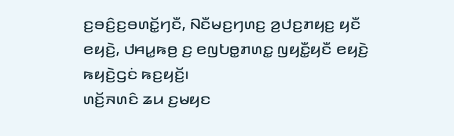ꤢ꤬ꤋꤢꤨ꤬ꤢ꤬ꤋꤛꤢꤩ꤭ꤚꤢꤪ, ꤡꤢꤪꤗꤢ꤬ꤚꤛꤢ꤬ ꤤ꤬ꤓꤢ꤬ꤊꤟꤢ꤬ ꤟꤢꤪ ꤕꤟꤢꤧ꤬, ꤓꤌꤣ꤭ꤒꤥ꤬ ꤢ꤬ ꤕꤜꤝꤥ꤭ꤊꤛꤢ꤭ ꤜꤟꤢꤪ꤭ꤟꤢꤪ ꤕꤟꤢꤧ꤬ ꤒꤟꤢꤧ꤬ꤞꤢꤦ ꤒꤢ꤬ꤟꤢꤩ꤬꤯
ꤛꤢꤩ꤬ꤏꤛꤢꤨ ꤘꤣ ꤢ꤬ꤗꤟꤢ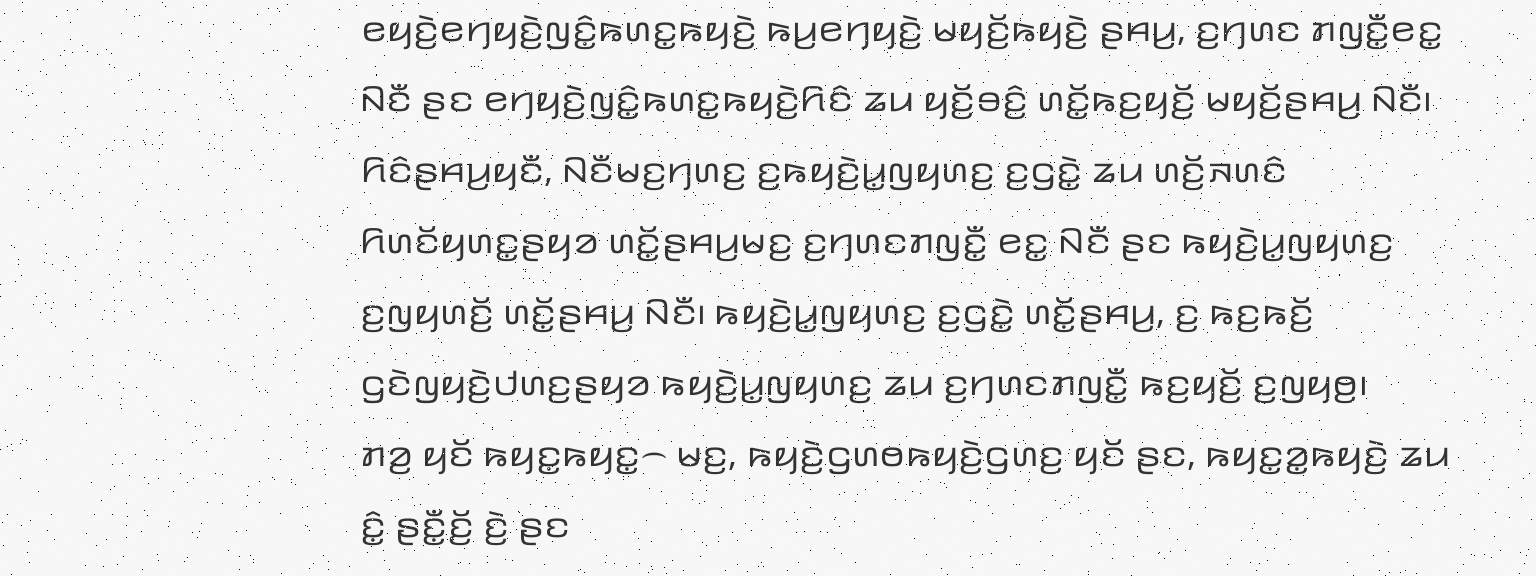ꤕꤟꤢꤧ꤬ꤕꤚꤟꤢꤧ꤬ꤜꤢꤨ꤭ꤒꤛꤢ꤭ꤒꤟꤢꤧ꤬ ꤒꤣ꤬ꤕꤚꤟꤢꤧ꤬ ꤗꤟꤢꤩ꤬ꤒꤟꤢꤧ꤬ ꤔꤌꤣ꤬, ꤢ꤬ꤚꤛꤢ ꤊꤜꤢꤪ꤭ꤕꤢ꤭ ꤡꤢꤪ ꤔꤢ ꤕꤚꤟꤢꤧ꤬ꤜꤢꤨ꤭ꤒꤛꤢ꤭ꤒꤟꤢꤧ꤬ꤖꤢꤨ ꤘꤣ ꤟꤢꤩ꤬ꤋꤢꤨ꤬ ꤛꤢꤩ꤭ꤒꤢ꤬ꤟꤢꤩ꤬ ꤗꤟꤢꤩ꤬ꤔꤌꤣ꤬ ꤡꤢꤪ꤯ ꤖꤢꤨꤔꤌꤣ꤬ꤟꤢꤪ, ꤡꤢꤪꤗꤢ꤬ꤚꤛꤢ꤬ ꤢ꤬ꤒꤟꤢꤧ꤬ꤣ꤭ꤜꤟꤛꤢ꤬ ꤢ꤬ꤞꤢꤧ꤭ ꤘꤣ ꤛꤢꤩ꤬ꤏꤛꤢꤨ ꤖꤛꤢꤩꤟꤛꤢ꤭ꤔꤟꤤ ꤛꤢꤩ꤭ꤔꤌꤣ꤬ꤗꤢ꤬ ꤢ꤬ꤚꤛꤢꤊꤜꤢꤪ꤭ ꤕꤢ꤭ ꤡꤢꤪ ꤔꤢ ꤒꤟꤢꤧ꤬ꤣ꤭ꤜꤟꤛꤢ꤬ ꤢ꤬ꤜꤟꤛꤢꤩ꤬ ꤛꤢꤩ꤭ꤔꤌꤣ꤬ ꤡꤢꤪ꤯ ꤒꤟꤢꤧ꤬ꤣ꤭ꤜꤟꤛꤢ꤬ ꤢ꤬ꤞꤢꤧ꤭ ꤛꤢꤩ꤭ꤔꤌꤣ꤬, ꤢ꤬ ꤒꤢ꤬ꤒꤢꤩ꤬ ꤞꤢꤧꤜꤟꤢꤧ꤬ꤓꤛꤢ꤬ꤔꤟꤤ ꤒꤟꤢꤧ꤬ꤣ꤭ꤜꤟꤛꤢ꤬ ꤘꤣ ꤢ꤬ꤚꤛꤢꤊꤜꤢꤪ꤭ ꤒꤢ꤬ꤟꤢꤩ꤬ ꤢ꤬ꤜꤟꤥ꤬꤯
ꤊꤤ꤬ ꤟꤢꤩ ꤒꤟꤢ꤭ꤒꤟꤢ꤭꤮ ꤗꤢ꤬, ꤒꤟꤢꤧ꤬ꤞꤛꤥꤒꤟꤢꤧ꤬ꤞꤛꤢ꤬ ꤟꤢꤩ ꤔꤢ, ꤒꤟꤢ꤭ꤤ꤭ꤒꤟꤢꤧ꤬ ꤘꤣ ꤢꤨ꤭ ꤔꤢꤪ꤭ꤢꤩ꤬ ꤢꤧ꤬ ꤔꤢ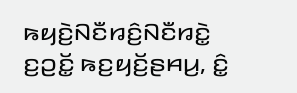ꤒꤟꤢꤧ꤬ꤡꤢꤪꤙꤢꤨ꤬ꤡꤢꤪꤙꤢꤧ꤭ ꤢ꤬ꤑꤢꤩ꤭ ꤒꤢ꤬ꤟꤢꤩ꤬ꤔꤌꤣ꤬, ꤢꤨ꤭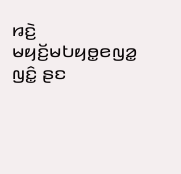ꤙꤢꤧ꤬ ꤗꤟꤢꤩ꤬ꤗꤝꤟꤥ꤭ꤕꤜꤤ꤭ ꤜꤢꤨ꤭ ꤔꤢ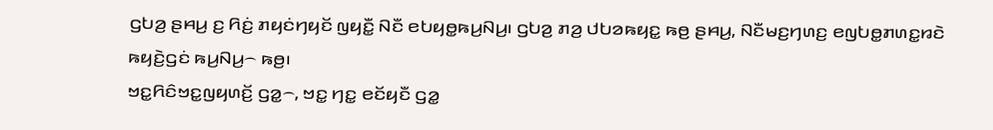ꤞꤝꤤ꤬ ꤔꤌꤣ꤬ ꤢ꤬ ꤖꤢꤦ꤬ ꤊꤟꤢꤦꤚꤟꤢꤩ ꤜꤟꤢꤪ꤭ ꤡꤢꤪ ꤕꤝꤟꤥ꤭ꤒꤣ꤬ꤡꤣ꤬꤯ ꤞꤝꤤ꤬ ꤊꤤ꤬ ꤓꤝꤤꤒꤟꤢ꤭ ꤒꤥ꤬ ꤔꤌꤣ꤬, ꤡꤢꤪꤗꤢ꤬ꤚꤛꤢ꤬ ꤕꤜꤝꤥ꤭ꤊꤛꤢ꤭ꤙꤢꤧ ꤒꤟꤢꤧ꤬ꤞꤢꤦ ꤒꤣ꤬ꤡꤣ꤬꤮ ꤒꤥ꤬꤯
ꤠꤢ꤭ꤖꤢꤨꤠꤢ꤭ꤜꤟꤛꤢꤩ꤬ ꤞꤤ꤭꤮, ꤠꤢ꤭ ꤚꤢ꤭ ꤕꤢꤩꤟꤢꤪ ꤞꤤ꤭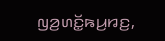ꤜꤤ꤬ꤛꤢꤩ꤭ꤒꤣ꤬ꤙꤢ꤬,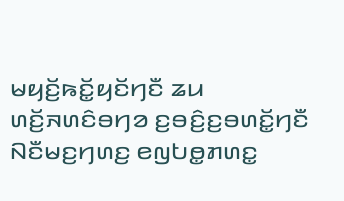ꤗꤟꤢꤩ꤬ꤒꤢꤩ꤭ꤟꤢꤩꤚꤢꤪ ꤘꤣ ꤛꤢꤩ꤬ꤏꤛꤢꤨꤋꤚꤤ ꤢ꤬ꤋꤢꤨ꤬ꤢ꤬ꤋꤛꤢꤩ꤭ꤚꤢꤪ ꤡꤢꤪꤗꤢ꤬ꤚꤛꤢ꤬ ꤕꤜꤝꤥ꤭ꤊꤛꤢ꤭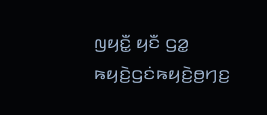ꤜꤟꤢꤪ꤭ ꤟꤢꤪ ꤞꤤ꤭ ꤒꤟꤢꤧ꤬ꤞꤢꤦꤒꤟꤢꤧ꤬ꤥ꤬ꤚꤢ꤬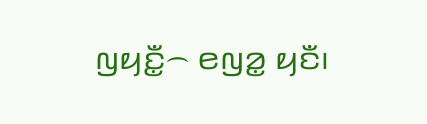ꤜꤟꤢꤪ꤭꤮ ꤕꤜꤤ꤭ ꤟꤢꤪ꤯